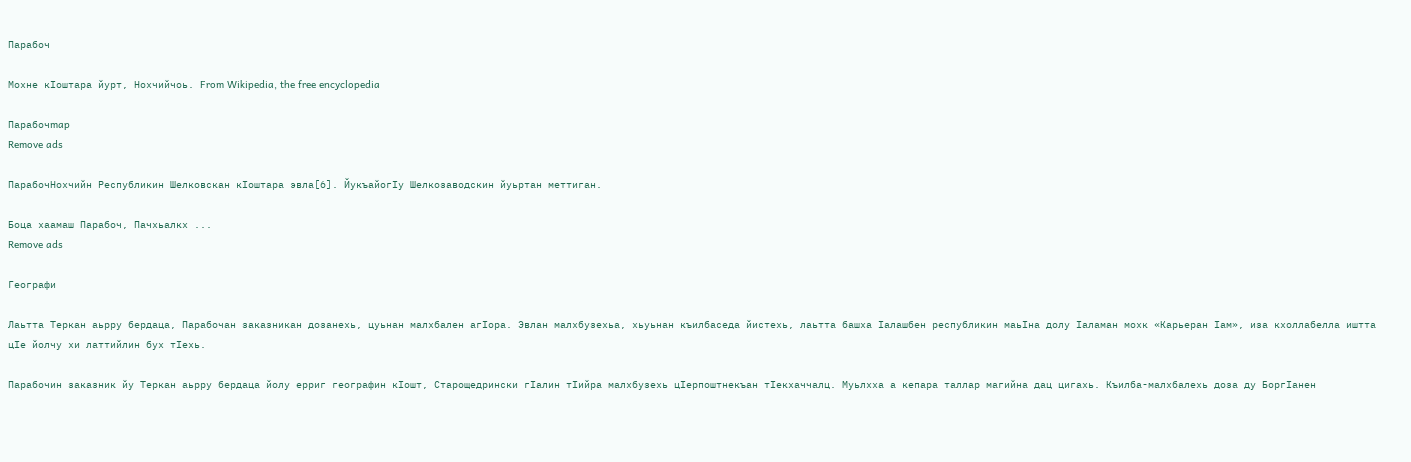Парабоч

Мохне кӀоштара йурт, Нохчийчоь. From Wikipedia, the free encyclopedia

Парабочmap
Remove ads

ПарабочНохчийн Республикин Шелковскан кӀоштара эвла[6]. ЙукъайогӀу Шелкозаводскин йуьртан меттиган.

Боца хаамаш Парабоч, Пачхьалкх ...
Remove ads

Географи

Лаьтта Теркан аьрру бердаца, Парабочан заказникан дозанехь, цуьнан малхбален агӀора. Эвлан малхбузехьа, хьуьнан къилбаседа йистехь, лаьтта башха Ӏалашбен республикин маьӀна долу Ӏаламан мохк «Карьеран Ӏам», иза кхоллабелла иштта цӀе йолчу хи латтийлин бух тӀехь.

Парабочин заказник йу Теркан аьрру бердаца йолу ерриг географин кӀошт, Старощедрински гӀалин тӀийра малхбузехь цӀерпоштнекъан тӀекхаччалц. Муьлхха а кепара таллар магийна дац цигахь. Къилба-малхбалехь доза ду БоргӀанен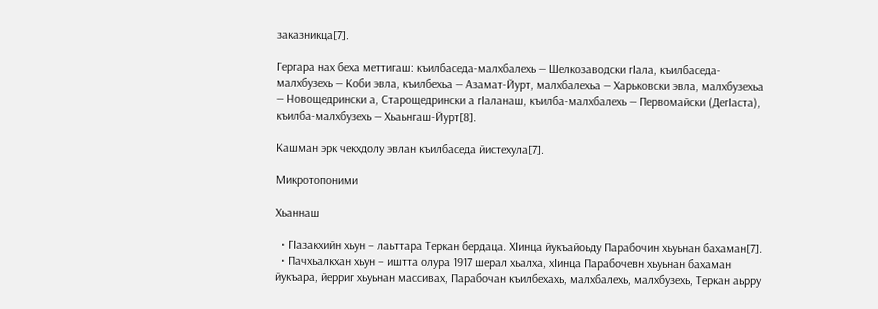заказникца[7].

Гергара нах беха меттигаш: къилбаседа-малхбалехь — Шелкозаводски гӀала, къилбаседа-малхбузехь — Коби эвла, къилбехьа — Азамат-Йурт, малхбалехьа — Харьковски эвла, малхбузехьа — Новощедрински а, Старощедрински а гӀаланаш, къилба-малхбалехь — Первомайски (ДегӀаста), къилба-малхбузехь — Хьаьнгаш-Йурт[8].

Кашман эрк чекхдолу эвлан къилбаседа йистехула[7].

Микротопоними

Хьаннаш

  • ГӀазакхийн хьун – лаьттара Теркан бердаца. ХӀинца йукъайоьду Парабочин хьуьнан бахаман[7].
  • Пачхьалкхан хьун – иштта олура 1917 шерал хьалха, хӀинца Парабочевн хьуьнан бахаман йукъара, йерриг хьуьнан массивах, Парабочан къилбехахь, малхбалехь, малхбузехь, Теркан аьрру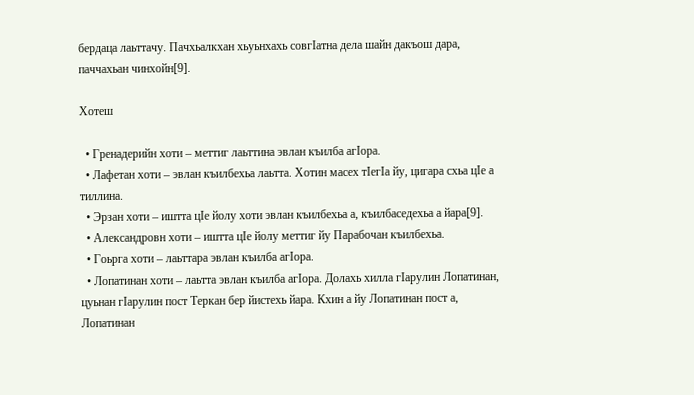бердаца лаьттачу. Пачхьалкхан хьуьнхахь совгӀатна дела шайн дакъош дара, паччахьан чинхойн[9].

Хотеш

  • Гренадерийн хоти – меттиг лаьттина эвлан къилба агӀора.
  • Лафетан хоти – эвлан къилбехьа лаьтта. Хотин масех тӀегӀа йу, цигара схьа цӀе а тиллина.
  • Эрзан хоти – иштта цӀе йолу хоти эвлан къилбехьа а, къилбаседехьа а йара[9].
  • Александровн хоти – иштта цӀе йолу меттиг йу Парабочан къилбехьа.
  • Гоьрга хоти – лаьттара эвлан къилба агӀора.
  • Лопатинан хоти – лаьтта эвлан къилба агӀора. Долахь хилла гӀарулин Лопатинан, цуьнан гӀарулин пост Теркан бер йистехь йара. Кхин а йу Лопатинан пост а, Лопатинан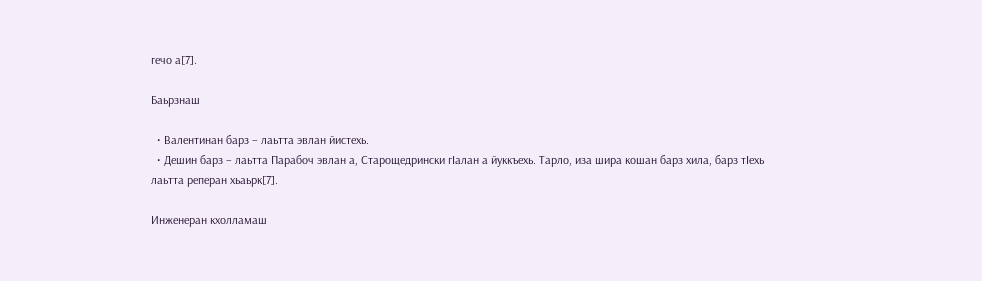гечо а[7].

Баьрзнаш

  • Валентинан барз – лаьтта эвлан йистехь.
  • Дешин барз – лаьтта Парабоч эвлан а, Старощедрински гӀалан а йуккъехь. Тарло, иза шира кошан барз хила, барз тӀехь лаьтта реперан хьаьрк[7].

Инженеран кхолламаш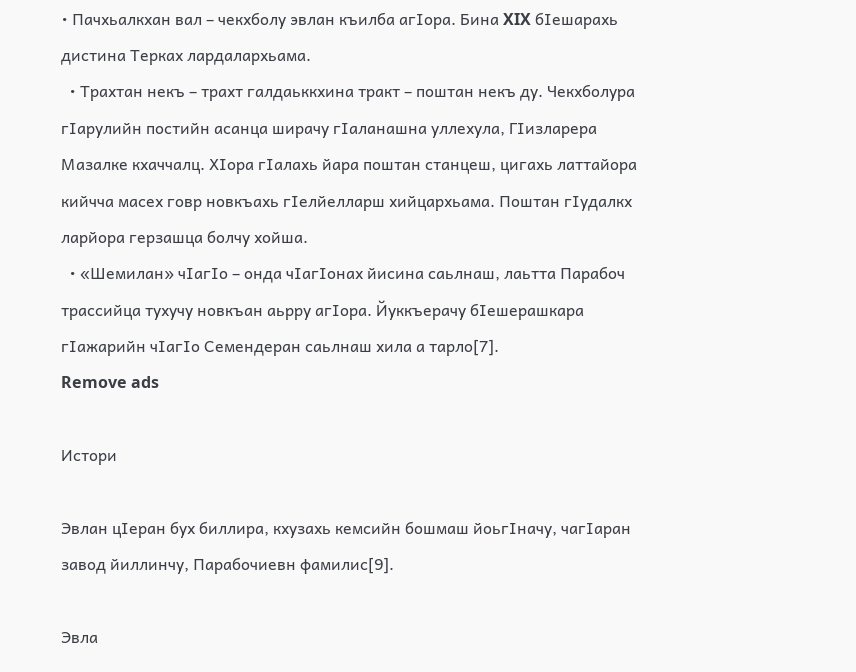• Пачхьалкхан вал – чекхболу эвлан къилба агӀора. Бина XIX бӀешарахь дистина Терках лардалархьама.
  • Трахтан некъ – трахт галдаьккхина тракт – поштан некъ ду. Чекхболура гӀарулийн постийн асанца ширачу гӀаланашна уллехула, ГӀизларера Мазалке кхаччалц. ХӀора гӀалахь йара поштан станцеш, цигахь латтайора кийчча масех говр новкъахь гӀелйелларш хийцархьама. Поштан гӀудалкх ларйора герзашца болчу хойша.
  • «Шемилан» чӀагӀо – онда чӀагӀонах йисина саьлнаш, лаьтта Парабоч трассийца тухучу новкъан аьрру агӀора. Йуккъерачу бӀешерашкара гӀажарийн чӀагӀо Семендеран саьлнаш хила а тарло[7].
Remove ads

Истори

Эвлан цӀеран бух биллира, кхузахь кемсийн бошмаш йоьгӀначу, чагӀаран завод йиллинчу, Парабочиевн фамилис[9].

Эвла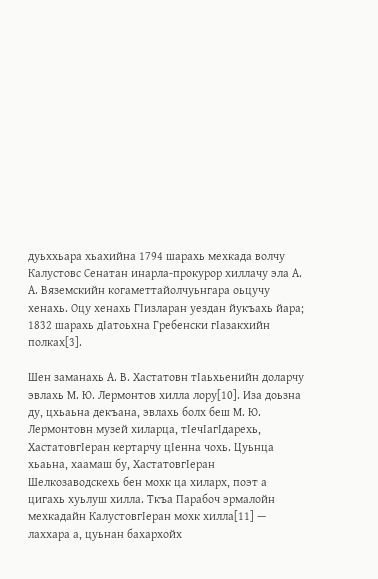дуьххьара хьахийна 1794 шарахь мехкада волчу Калустовс Сенатан инарла-прокурор хиллачу эла А. А. Вяземскийн когаметтайолчуьнгара оьцучу хенахь. Оцу хенахь ГӀизларан уездан йукъахь йара; 1832 шарахь дӀатоьхна Гребенски гӀазакхийн полках[3].

Шен заманахь А. В. Хастатовн тӀаьхьенийн доларчу эвлахь М. Ю. Лермонтов хилла лору[10]. Иза доьзна ду, цхьаьна декъана, эвлахь болх беш М. Ю. Лермонтовн музей хиларца, тӀечӀагӀдарехь, ХастатовгӀеран кертарчу цӀенна чохь. Цуьнца хьаьна, хаамаш бу, ХастатовгӀеран Шелкозаводскехь бен мохк ца хиларх, поэт а цигахь хуьлуш хилла. Ткъа Парабоч эрмалойн мехкадайн КалустовгӀеран мохк хилла[11] — лаххара а, цуьнан бахархойх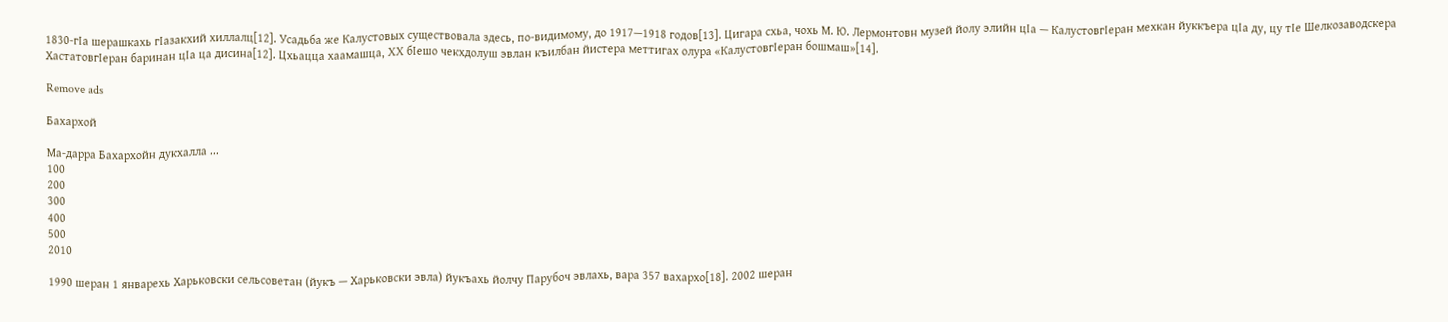1830-гӀа шерашкахь гӀазакхий хиллалц[12]. Усадьба же Калустовых существовала здесь, по-видимому, до 1917—1918 годов[13]. Цигара схьа, чохь М. Ю. Лермонтовн музей йолу элийн цӀа — КалустовгӀеран мехкан йуккъера цӀа ду, цу тӀе Шелкозаводскера ХастатовгӀеран баринан цӀа ца дисина[12]. Цхьацца хаамашца, XX бӀешо чекхдолуш эвлан къилбан йистера меттигах олура «КалустовгӀеран бошмаш»[14].

Remove ads

Бахархой

Ма-дарра Бахархойн дукхалла ...
100
200
300
400
500
2010

1990 шеран 1 январехь Харьковски сельсоветан (йукъ — Харьковски эвла) йукъахь йолчу Парубоч эвлахь, вара 357 вахархо[18]. 2002 шеран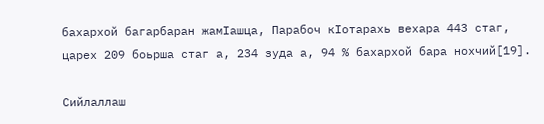бахархой багарбаран жамӀашца, Парабоч кӀотарахь вехара 443 стаг, царех 209 боьрша стаг а, 234 зуда а, 94 % бахархой бара нохчий[19].

Сийлаллаш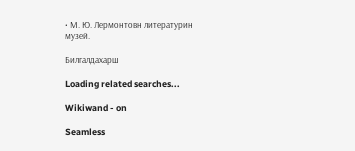• М. Ю. Лермонтовн литературин музей.

Билгалдахарш

Loading related searches...

Wikiwand - on

Seamless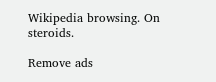Wikipedia browsing. On steroids.

Remove ads